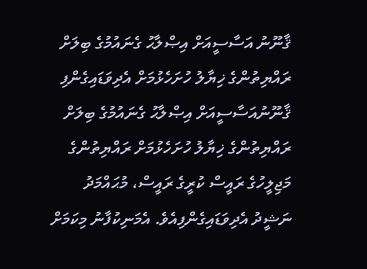ޤާނޫނު އަސާސީއަށް އިޞްލާޙު ގެނައުމުގެ ބިލަށް ރައްޔިތުންގެ ޚިޔާލު ހުށަހެޅުމަށް އެދިވަޑައިގެންފި
ޤާނޫނުއަސާސީއަށް އިޞްލާޙު ގެނައުމުގެ ބިލަށް ރައްޔިތުންގެ ޚިޔާލު ހުށަހެޅުމަށް ރައްޔިތުންގެ މަޖިލީހުގެ ރައީސް ކުރީގެ ރައީސް، މުޙައްމަދު ނަޝީދު އެދިވަޑައިގެންފިއެވެ. އެމަނިކުފާނު މިކަމަށް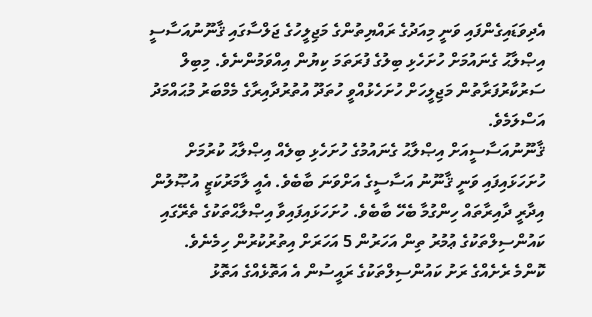އެދިވަޑައިގެންފައި ވަނީ މިއަދުގެ ރައްޔިތުންގެ މަޖިލީހުގެ ޖަލްސާގައި ޤާނޫނުއަސާސީ އިޞްލާޙު ގެނައުމަށް ހުށަހެޅި ބިލުގެ ފުރަތަމަ ކިޔުން އިއްވަމުންނެވެ. މިބިލް ސަރުކާރުފަރާތުން މަޖިލީހަށް ހުށަހެޅުއްވީ ހުތަދޫ އުތުރުދާއިރާގެ މެމްބަރު މުޙައްމަދު އަސްލަމެވެ.
ޤާނޫނުއަސާސީއަށް އިޞްލާޙު ގެނައުމުގެ ހުށަހެޅި ބިލެއް އިޞްލާޙު ކުރުމަށް ހުށަހަޅައިފައި ވަނީ ޤާނޫނު އަސާސީގެ އަށްވަނަ ބާބެވެ. އެއީ ލާމަރުކަޒީ އުޞޫލުން އިދާރީ ދާއިރާތައް ހިންގުމާ ބެހޭ ބާބެވެ. ހުށަހަޅައިފައިވާ އިޞްލާޙްތަކުގެ ތެރޭގައި ކައުންސިލްތަކުގެ ޢުމުރު ތިން އަހަރުން 5 އަހަރަށް އިތުރުކުރުން ހިމެނެވެ.
ކޮންމެ ރެށެއްގެ ރަށު ކައުންސިލްތަކުގެ ރައީސުން އެ އަތޮޅެއްގެ އަތޮޅު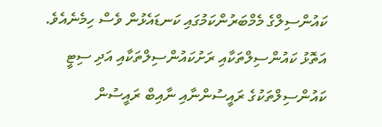ކައުންސިލްގެ މެމްބަރުންކަމުގައި ކަނޑައެޅުން ވެސް ހިމެނެއެވެ. އަތޮޅު ކައުންސިލްތަކާއި ރަށުކައުންސިލްތަކާއި އަދި ސިޓީ ކައުންސިލްތަކުގެ ރައީސުންނާއި ނާއިބް ރައީސުން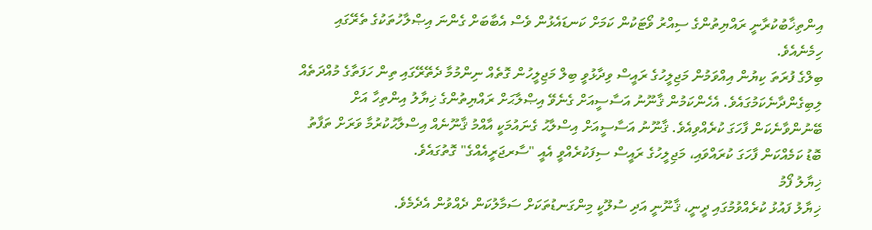އިންތިޚާބުކުރާނީ ރައްޔިތުންގެ ސިއްރު ވޯޓަކުން ކަމަށް ކަނޑައެޅުން ވެސް އެބާބަށް ގެންނަ އިޞްލާހުތަކުގެ ތެރޭގައި ހިމެނެއެވެ.
ބިލްގެ ފުރަތަ ކިޔުން އިއްވަމުން މަޖިލީހުގެ ރައީސް ވިދާޅުވީ ބިލް މަޖިލީހުން ގޮތެއް ނިންމުމާ ދެތޭރޭގައި ތިން ހަފަތާގެ މުއްދަތެއް ލިބިގެންދާނެކަމުގައެވެ. އެހެންކަމުން ޤާނޫނު އަސާސީއަށް ގެނެވޭ އިޞްލާޙަށް ރައްޔިތުންގެ ޚިޔާލު އިންތިހާ އަށް ބޭނުންވާނެކަން ފާހަގަ ކުރެއްވިއެވެ. ޤާނޫނު އަސާސީއަށް އިސްލާޙު ގެނައުމަކީ އާއްމު ޤާނޫނެއް އިސްލާޙުކުރުމާ ވަރަށް ތަފާތު ބޮޑު ކަމެއްކަން ފާހަގަ ކުރައްވައި، މަޖިލީހުގެ ރައީސް ސިފަކުރެއްވީ އެއީ "ސާރޖަރީއެއްގެ" ގޮތުގައެވެ.
ޚިޔާލު ފޯމު
ޚިޔާލު ފައުޅު ކުރެއްވުމުގައި ދީނީ، ޤާނޫނީ އަދި ސުލޫކީ މިންގަނޑުތަކަށް ސަމާލުކަން ދެއްވުން އެދެމެވެ.